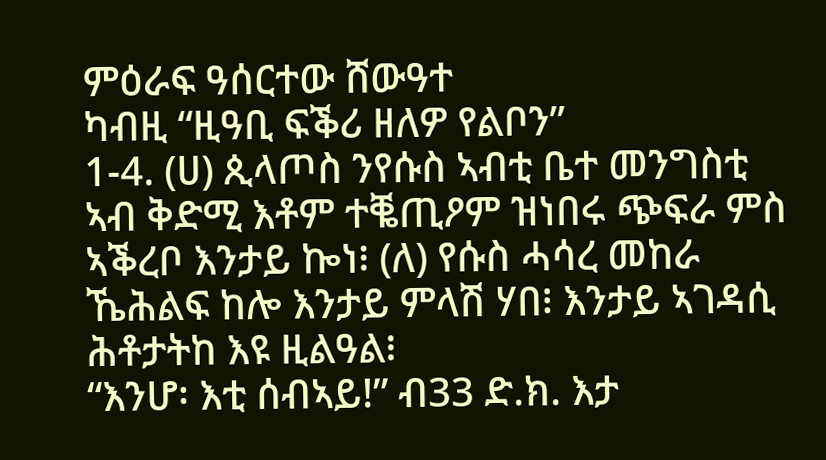ምዕራፍ ዓሰርተው ሸውዓተ
ካብዚ “ዚዓቢ ፍቕሪ ዘለዎ የልቦን”
1-4. (ሀ) ጲላጦስ ንየሱስ ኣብቲ ቤተ መንግስቲ ኣብ ቅድሚ እቶም ተቘጢዖም ዝነበሩ ጭፍራ ምስ ኣቕረቦ እንታይ ኰነ፧ (ለ) የሱስ ሓሳረ መከራ ኼሕልፍ ከሎ እንታይ ምላሽ ሃበ፧ እንታይ ኣገዳሲ ሕቶታትከ እዩ ዚልዓል፧
“እንሆ፡ እቲ ሰብኣይ!” ብ33 ድ.ክ. እታ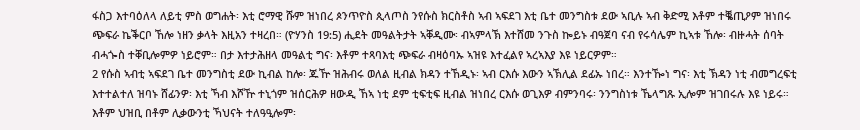ፋስጋ እተባዕለላ ለይቲ ምስ ወግሐት፡ እቲ ሮማዊ ሹም ዝነበረ ጶንጥዮስ ጲላጦስ ንየሱስ ክርስቶስ ኣብ ኣፍደገ እቲ ቤተ መንግስቱ ደው ኣቢሉ ኣብ ቅድሚ እቶም ተቘጢዖም ዝነበሩ ጭፍራ ኬቕርቦ ኸሎ ነዘን ቃላት እዚአን ተዛረበ። (ዮሃንስ 19:5) ሒደት መዓልትታት ኣቐዲሙ፡ ብኣምላኽ እተሸመ ንጉስ ኰይኑ ብዓጀባ ናብ የሩሳሌም ኪኣቱ ኸሎ፡ ብዙሓት ሰባት ብሓጐስ ተቐቢሎምዎ ነይሮም። በታ እተታሕዘላ መዓልቲ ግና፡ እቶም ተጻባእቲ ጭፍራ ብዛዕባኡ ኣዝዩ እተፈልየ ኣረኣእያ እዩ ነይርዎም።
2 የሱስ ኣብቲ ኣፍደገ ቤተ መንግስቲ ደው ኪብል ከሎ፡ ጁዅ ዝሕብሩ ወለል ዚብል ክዳን ተኸዲኑ፡ ኣብ ርእሱ እውን ኣኽሊል ደፊኡ ነበረ። እንተዀነ ግና፡ እቲ ኽዳን ነቲ ብመግረፍቲ እተተልተለ ዝባኑ ሸፊንዎ፡ እቲ ኻብ እሾዅ ተኒጎም ዝሰርሕዎ ዘውዲ ኸኣ ነቲ ደም ቲፍቲፍ ዚብል ዝነበረ ርእሱ ወጊእዎ ብምንባሩ፡ ንንግስነቱ ኼላግጹ ኢሎም ዝገበሩሉ እዩ ነይሩ። እቶም ህዝቢ በቶም ሊቃውንቲ ኻህናት ተለዓዒሎም፡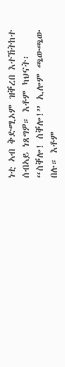ነቲ ኣብ ቅድሚኦም ዝቐረበ እተኸትከተ ሰብኣይ ነጸግዎ። እቶም ካህናት፡ “ስቐሎ! ስቐሎ!” ኢሎም ጫውጫው በሉ። እቶም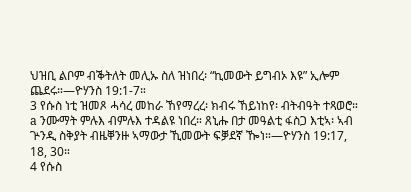ህዝቢ ልቦም ብቕትለት መሊኡ ስለ ዝነበረ፡ “ኪመውት ይግብኦ እዩ” ኢሎም ጨደሩ።—ዮሃንስ 19:1-7።
3 የሱስ ነቲ ዝመጾ ሓሳረ መከራ ኸየማረረ፡ ክብሩ ኸይነከየ፡ ብትብዓት ተጻወሮ። a ንሙማት ምሉእ ብምሉእ ተዳልዩ ነበረ። ጸኒሑ በታ መዓልቲ ፋስጋ እቲኣ፡ ኣብ ጕንዲ ስቅያት ብዜቐንዙ ኣማውታ ኺመውት ፍቓደኛ ዀነ።—ዮሃንስ 19:17, 18, 30።
4 የሱስ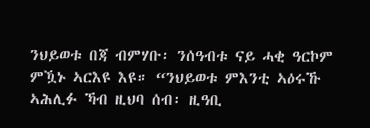ንህይወቱ በጃ ብምሃቡ፡ ንሰዓብቱ ናይ ሓቂ ዓርኮም ምዃኑ ኣርእዩ እዩ። “ንህይወቱ ምእንቲ ኣዕሩኹ ኣሕሊፉ ኻብ ዚህባ ሰብ፡ ዚዓቢ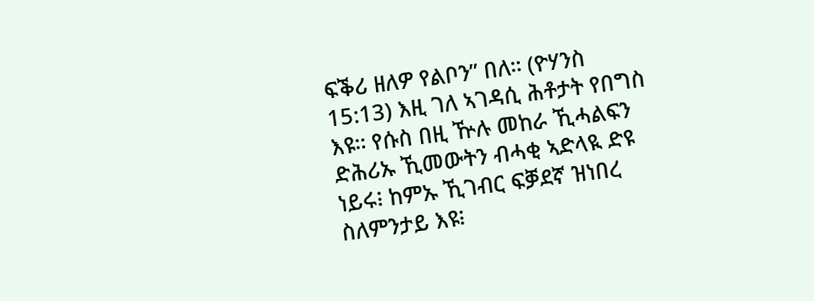ፍቕሪ ዘለዎ የልቦን” በለ። (ዮሃንስ 15:13) እዚ ገለ ኣገዳሲ ሕቶታት የበግስ እዩ። የሱስ በዚ ዅሉ መከራ ኺሓልፍን ድሕሪኡ ኺመውትን ብሓቂ ኣድላዪ ድዩ ነይሩ፧ ከምኡ ኺገብር ፍቓደኛ ዝነበረ ስለምንታይ እዩ፧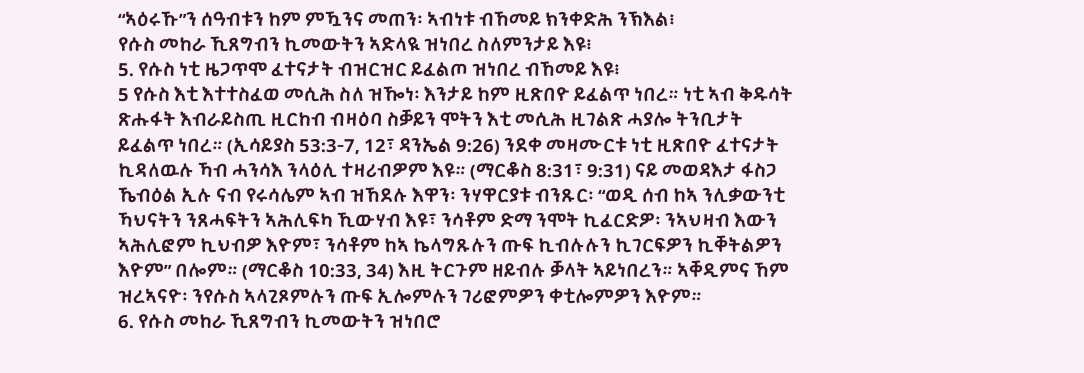“ኣዕሩኹ”ን ሰዓብቱን ከም ምዃንና መጠን፡ ኣብነቱ ብኸመይ ክንቀድሕ ንኽእል፧
የሱስ መከራ ኺጸግብን ኪመውትን ኣድላዪ ዝነበረ ስለምንታይ እዩ፧
5. የሱስ ነቲ ዜጋጥሞ ፈተናታት ብዝርዝር ይፈልጦ ዝነበረ ብኸመይ እዩ፧
5 የሱስ እቲ እተተስፈወ መሲሕ ስለ ዝዀነ፡ እንታይ ከም ዚጽበዮ ይፈልጥ ነበረ። ነቲ ኣብ ቅዱሳት ጽሑፋት እብራይስጢ ዚርከብ ብዛዕባ ስቓይን ሞትን እቲ መሲሕ ዚገልጽ ሓያሎ ትንቢታት ይፈልጥ ነበረ። (ኢሳይያስ 53:3-7, 12፣ ዳንኤል 9:26) ንደቀ መዛሙርቱ ነቲ ዚጽበዮ ፈተናታት ኪዳለዉሉ ኻብ ሓንሳእ ንላዕሊ ተዛሪብዎም እዩ። (ማርቆስ 8:31፣ 9:31) ናይ መወዳእታ ፋስጋ ኼብዕል ኢሉ ናብ የሩሳሌም ኣብ ዝኸደሉ እዋን፡ ንሃዋርያቱ ብንጹር፡ “ወዲ ሰብ ከኣ ንሊቃውንቲ ኻህናትን ንጸሓፍትን ኣሕሊፍካ ኺውሃብ እዩ፣ ንሳቶም ድማ ንሞት ኪፈርድዎ፡ ንኣህዛብ እውን ኣሕሊፎም ኪህብዎ እዮም፣ ንሳቶም ከኣ ኬላግጹሉን ጡፍ ኪብሉሉን ኪገርፍዎን ኪቐትልዎን እዮም” በሎም። (ማርቆስ 10:33, 34) እዚ ትርጉም ዘይብሉ ቓላት ኣይነበረን። ኣቐዲምና ኸም ዝረኣናዮ፡ ንየሱስ ኣላጊጾምሉን ጡፍ ኢሎምሉን ገሪፎምዎን ቀቲሎምዎን እዮም።
6. የሱስ መከራ ኺጸግብን ኪመውትን ዝነበሮ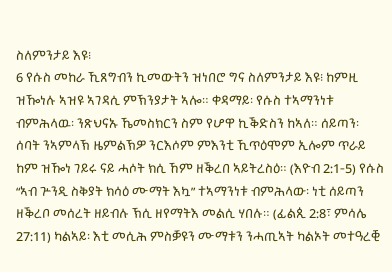ስለምንታይ እዩ፧
6 የሱስ መከራ ኺጸግብን ኪመውትን ዝነበሮ ግና ስለምንታይ እዩ፧ ከምዚ ዝዀነሉ ኣዝዩ ኣገዳሲ ምኽንያታት ኣሎ። ቀዳማይ፡ የሱስ ተኣማንነቱ ብምሕላዉ፡ ንጽህናኡ ኼመስክርን ስም የሆዋ ኪቕድስን ከኣለ። ሰይጣን፡ ሰባት ንኣምላኽ ዜምልኽዎ ንርእሶም ምእንቲ ኺጥዕሞም ኢሎም ጥራይ ከም ዝዀነ ገይሩ ናይ ሓሶት ክሲ ኸም ዘቕረበ ኣይትረስዕ። (እዮብ 2:1-5) የሱስ “ኣብ ጕንዲ ስቅያት ክሳዕ ሙማት እኳ” ተኣማንነቱ ብምሕላው፡ ነቲ ሰይጣን ዘቕረቦ መሰረት ዘይብሉ ኽሲ ዘየማትእ መልሲ ሃበሉ። (ፊልጲ 2:8፣ ምሳሌ 27:11) ካልኣይ፡ እቲ መሲሕ ምስቓዩን ሙማቱን ንሓጢኣት ካልኦት መተዓረቒ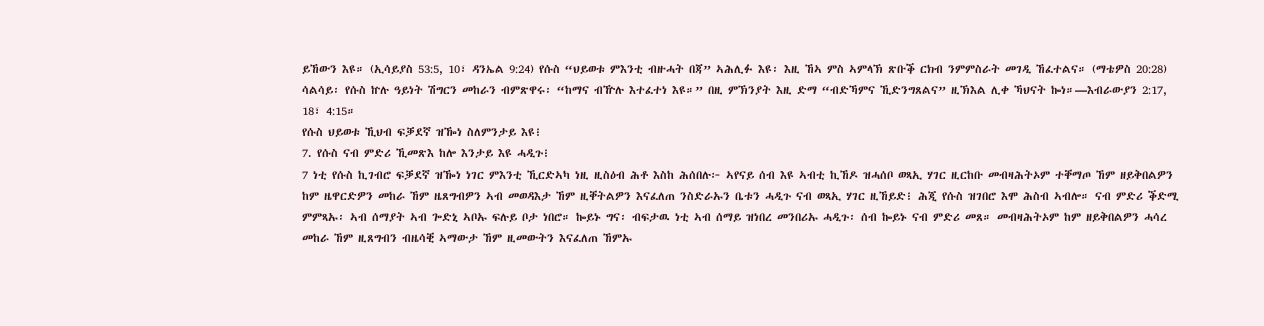ይኸውን እዩ። (ኢሳይያስ 53:5, 10፣ ዳንኤል 9:24) የሱስ “ህይወቱ ምእንቲ ብዙሓት በጃ” ኣሕሊፉ እዩ፡ እዚ ኸኣ ምስ ኣምላኽ ጽቡቕ ርክብ ንምምስራት መገዲ ኸፈተልና። (ማቴዎስ 20:28) ሳልሳይ፡ የሱስ ኵሉ ዓይነት ሽግርን መከራን ብምጽዋሩ፡ “ከማና ብዅሉ እተፈተነ እዩ።” በዚ ምኽንያት እዚ ድማ “ብድኻምና ኺድንግጸልና” ዚኽእል ሊቀ ኻህናት ኰነ።—እብራውያን 2:17, 18፣ 4:15።
የሱስ ህይወቱ ኺህብ ፍቓደኛ ዝዀነ ስለምንታይ እዩ፧
7. የሱስ ናብ ምድሪ ኺመጽእ ከሎ እንታይ እዩ ሓዲጉ፧
7 ነቲ የሱስ ኪገብሮ ፍቓደኛ ዝዀነ ነገር ምእንቲ ኺርድኣካ ነዚ ዚስዕብ ሕቶ እስከ ሕሰበሉ፦ ኣየናይ ሰብ እዩ ኣብቲ ኪኸዶ ዝሓሰቦ ወጻኢ ሃገር ዚርከቡ መብዛሕትኦም ተቐማጦ ኸም ዘይቅበልዎን ከም ዜዋርድዎን መከራ ኸም ዜጸግብዎን ኣብ መወዳእታ ኸም ዚቐትልዎን እናፈለጠ ንስድራኡን ቤቱን ሓዲጉ ናብ ወጻኢ ሃገር ዚኸይድ፧ ሕጂ የሱስ ዝገበሮ እሞ ሕስብ ኣብሎ። ናብ ምድሪ ቕድሚ ምምጻኡ፡ ኣብ ሰማያት ኣብ ጐድኒ ኣቦኡ ፍሉይ ቦታ ነበሮ። ኰይኑ ግና፡ ብፍታዉ ነቲ ኣብ ሰማይ ዝነበረ መንበሪኡ ሓዲጉ፡ ሰብ ኰይኑ ናብ ምድሪ መጸ። መብዛሕትኦም ከም ዘይቅበልዎን ሓሳረ መከራ ኸም ዚጸግብን ብዜሳቒ ኣማውታ ኸም ዚመውትን እናፈለጠ ኸምኡ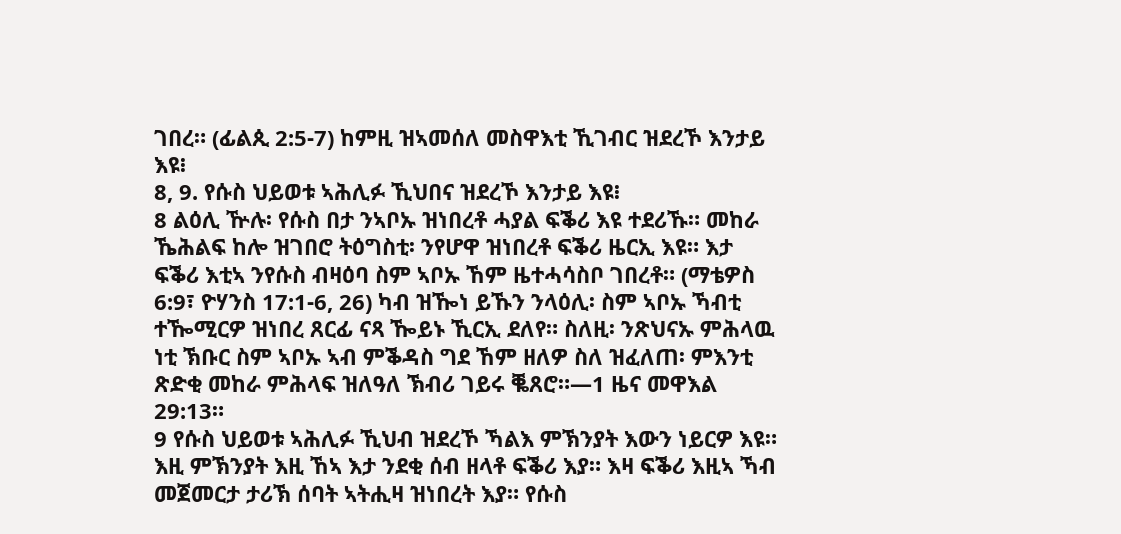ገበረ። (ፊልጲ 2:5-7) ከምዚ ዝኣመሰለ መስዋእቲ ኺገብር ዝደረኾ እንታይ እዩ፧
8, 9. የሱስ ህይወቱ ኣሕሊፉ ኺህበና ዝደረኾ እንታይ እዩ፧
8 ልዕሊ ዅሉ፡ የሱስ በታ ንኣቦኡ ዝነበረቶ ሓያል ፍቕሪ እዩ ተደሪኹ። መከራ ኼሕልፍ ከሎ ዝገበሮ ትዕግስቲ፡ ንየሆዋ ዝነበረቶ ፍቕሪ ዜርኢ እዩ። እታ ፍቕሪ እቲኣ ንየሱስ ብዛዕባ ስም ኣቦኡ ኸም ዜተሓሳስቦ ገበረቶ። (ማቴዎስ 6:9፣ ዮሃንስ 17:1-6, 26) ካብ ዝዀነ ይኹን ንላዕሊ፡ ስም ኣቦኡ ኻብቲ ተዀሚርዎ ዝነበረ ጸርፊ ናጻ ዀይኑ ኺርኢ ደለየ። ስለዚ፡ ንጽህናኡ ምሕላዉ ነቲ ኽቡር ስም ኣቦኡ ኣብ ምቕዳስ ግደ ኸም ዘለዎ ስለ ዝፈለጠ፡ ምእንቲ ጽድቂ መከራ ምሕላፍ ዝለዓለ ኽብሪ ገይሩ ቘጸሮ።—1 ዜና መዋእል 29:13።
9 የሱስ ህይወቱ ኣሕሊፉ ኺህብ ዝደረኾ ኻልእ ምኽንያት እውን ነይርዎ እዩ። እዚ ምኽንያት እዚ ኸኣ እታ ንደቂ ሰብ ዘላቶ ፍቕሪ እያ። እዛ ፍቕሪ እዚኣ ኻብ መጀመርታ ታሪኽ ሰባት ኣትሒዛ ዝነበረት እያ። የሱስ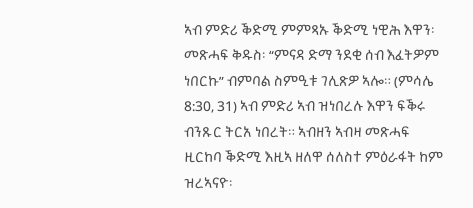ኣብ ምድሪ ቕድሚ ምምጻኡ ቕድሚ ነዊሕ እዋን፡ መጽሓፍ ቅዱስ፡ “ምናዳ ድማ ንደቂ ሰብ እፈትዎም ነበርኩ” ብምባል ስምዒቱ ገሊጽዎ ኣሎ። (ምሳሌ 8:30, 31) ኣብ ምድሪ ኣብ ዝነበረሉ እዋን ፍቕሩ ብንጹር ትርአ ነበረት። ኣብዘን ኣብዛ መጽሓፍ ዚርከባ ቕድሚ እዚኣ ዘለዋ ሰለስተ ምዕራፋት ከም ዝረኣናዮ፡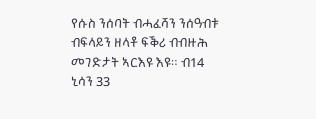የሱስ ንሰባት ብሓፈሻን ንሰዓብቱ ብፍላይን ዘላቶ ፍቕሪ ብብዙሕ መገድታት ኣርእዩ እዩ። ብ14 ኒሳን 33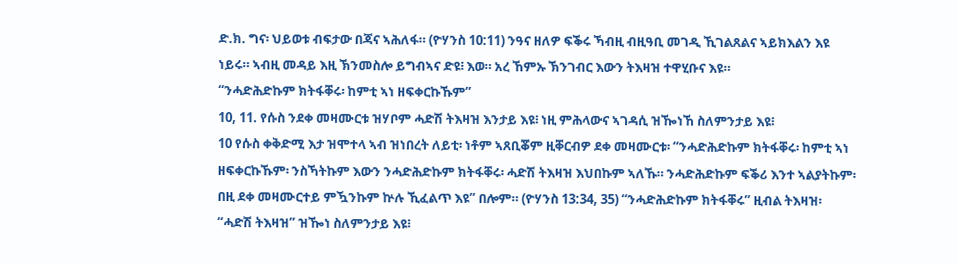ድ.ክ. ግና፡ ህይወቱ ብፍታው በጃና ኣሕለፋ። (ዮሃንስ 10:11) ንዓና ዘለዎ ፍቕሩ ኻብዚ ብዚዓቢ መገዲ ኺገልጸልና ኣይክእልን እዩ ነይሩ። ኣብዚ መዳይ እዚ ኽንመስሎ ይግብኣና ድዩ፧ እወ። አረ ኸምኡ ኽንገብር እውን ትእዛዝ ተዋሂቡና እዩ።
“ንሓድሕድኩም ክትፋቐሩ፡ ከምቲ ኣነ ዘፍቀርኩኹም”
10, 11. የሱስ ንደቀ መዛሙርቱ ዝሃቦም ሓድሽ ትእዛዝ እንታይ እዩ፧ ነዚ ምሕላውና ኣገዳሲ ዝዀነኸ ስለምንታይ እዩ፧
10 የሱስ ቀቅድሚ እታ ዝሞተላ ኣብ ዝነበረት ለይቲ፡ ነቶም ኣጸቢቖም ዚቐርብዎ ደቀ መዛሙርቱ፡ “ንሓድሕድኩም ክትፋቐሩ፡ ከምቲ ኣነ ዘፍቀርኩኹም፡ ንስኻትኩም እውን ንሓድሕድኩም ክትፋቐሩ፡ ሓድሽ ትእዛዝ እህበኩም ኣለኹ። ንሓድሕድኩም ፍቕሪ እንተ ኣልያትኩም፡ በዚ ደቀ መዛሙርተይ ምዃንኩም ኵሉ ኺፈልጥ እዩ” በሎም። (ዮሃንስ 13:34, 35) “ንሓድሕድኩም ክትፋቐሩ” ዚብል ትእዛዝ፡ “ሓድሽ ትእዛዝ” ዝዀነ ስለምንታይ እዩ፧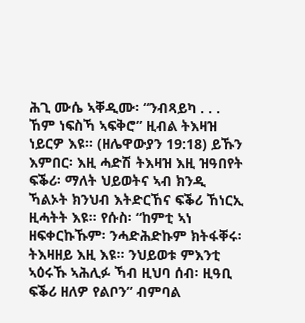ሕጊ ሙሴ ኣቐዲሙ፡ “ንብጻይካ . . . ኸም ነፍስኻ ኣፍቅሮ” ዚብል ትእዛዝ ነይርዎ እዩ። (ዘሌዋውያን 19:18) ይኹን እምበር፡ እዚ ሓድሽ ትእዛዝ እዚ ዝዓበየት ፍቕሪ፡ ማለት ህይወትና ኣብ ክንዲ ኻልኦት ክንህብ እትድርኸና ፍቕሪ ኸነርኢ ዚሓትት እዩ። የሱስ፡ “ከምቲ ኣነ ዘፍቀርኩኹም፡ ንሓድሕድኩም ክትፋቐሩ፡ ትእዛዘይ እዚ እዩ። ንህይወቱ ምእንቲ ኣዕሩኹ ኣሕሊፉ ኻብ ዚህባ ሰብ፡ ዚዓቢ ፍቕሪ ዘለዎ የልቦን” ብምባል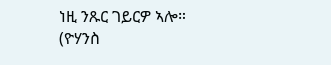ነዚ ንጹር ገይርዎ ኣሎ። (ዮሃንስ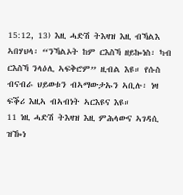15:12, 13) እዚ ሓድሽ ትእዛዝ እዚ ብኻልእ ኣበሃህላ፡ “ንኻልኦት ከም ርእስኻ ዘይኰነስ፡ ካብ ርእስኻ ንላዕሊ ኣፍቅሮም” ዚብል እዩ። የሱስ ብናብራ ህይወቱን ብኣማውታኡን ኣቢሉ፡ ነዛ ፍቕሪ እዚኣ ብኣብነት ኣርእዩና እዩ።
11 ነዚ ሓድሽ ትእዛዝ እዚ ምሕላውና ኣገዳሲ ዝዀነ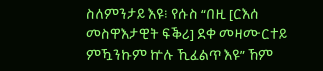ስለምንታይ እዩ፧ የሱስ “በዚ [ርእሰ መስዋእታዊት ፍቕሪ] ደቀ መዛሙርተይ ምዃንኩም ኵሉ ኺፈልጥ እዩ” ኸም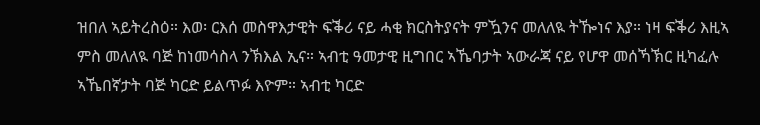ዝበለ ኣይትረስዕ። እወ፡ ርእሰ መስዋእታዊት ፍቕሪ ናይ ሓቂ ክርስትያናት ምዃንና መለለዪ ትዀነና እያ። ነዛ ፍቕሪ እዚኣ ምስ መለለዪ ባጅ ከነመሳስላ ንኽእል ኢና። ኣብቲ ዓመታዊ ዚግበር ኣኼባታት ኣውራጃ ናይ የሆዋ መሰኻኽር ዚካፈሉ ኣኼበኛታት ባጅ ካርድ ይልጥፉ እዮም። ኣብቲ ካርድ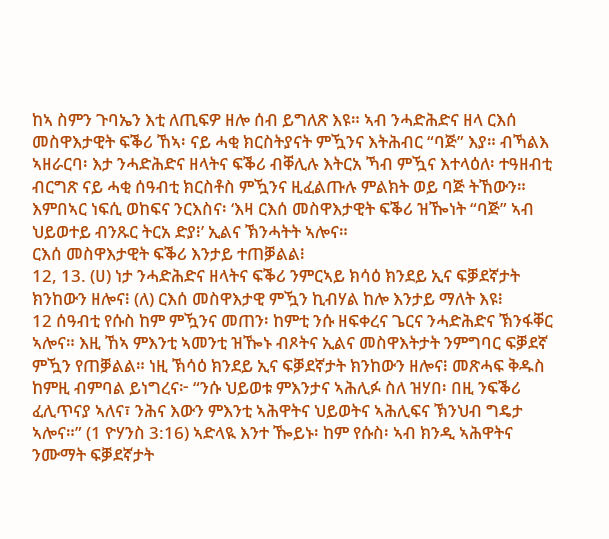ከኣ ስምን ጉባኤን እቲ ለጢፍዎ ዘሎ ሰብ ይግለጽ እዩ። ኣብ ንሓድሕድና ዘላ ርእሰ መስዋእታዊት ፍቕሪ ኸኣ፡ ናይ ሓቂ ክርስትያናት ምዃንና እትሕብር “ባጅ” እያ። ብኻልእ ኣዘራርባ፡ እታ ንሓድሕድና ዘላትና ፍቕሪ ብቐሊሉ እትርአ ኻብ ምዃና እተላዕለ፡ ተዓዘብቲ ብርግጽ ናይ ሓቂ ሰዓብቲ ክርስቶስ ምዃንና ዚፈልጡሉ ምልክት ወይ ባጅ ትኸውን። እምበኣር ነፍሲ ወከፍና ንርእስና፡ ‘እዛ ርእሰ መስዋእታዊት ፍቕሪ ዝዀነት “ባጅ” ኣብ ህይወተይ ብንጹር ትርአ ድያ፧’ ኢልና ኽንሓትት ኣሎና።
ርእሰ መስዋእታዊት ፍቕሪ እንታይ ተጠቓልል፧
12, 13. (ሀ) ነታ ንሓድሕድና ዘላትና ፍቕሪ ንምርኣይ ክሳዕ ክንደይ ኢና ፍቓደኛታት ክንከውን ዘሎና፧ (ለ) ርእሰ መስዋእታዊ ምዃን ኪብሃል ከሎ እንታይ ማለት እዩ፧
12 ሰዓብቲ የሱስ ከም ምዃንና መጠን፡ ከምቲ ንሱ ዘፍቀረና ጌርና ንሓድሕድና ኽንፋቐር ኣሎና። እዚ ኸኣ ምእንቲ ኣመንቲ ዝዀኑ ብጾትና ኢልና መስዋእትታት ንምግባር ፍቓደኛ ምዃን የጠቓልል። ነዚ ኽሳዕ ክንደይ ኢና ፍቓደኛታት ክንከውን ዘሎና፧ መጽሓፍ ቅዱስ ከምዚ ብምባል ይነግረና፦ “ንሱ ህይወቱ ምእንታና ኣሕሊፉ ስለ ዝሃበ፡ በዚ ንፍቕሪ ፈሊጥናያ ኣለና፣ ንሕና እውን ምእንቲ ኣሕዋትና ህይወትና ኣሕሊፍና ኽንህብ ግዴታ ኣሎና።” (1 ዮሃንስ 3:16) ኣድላዪ እንተ ዀይኑ፡ ከም የሱስ፡ ኣብ ክንዲ ኣሕዋትና ንሙማት ፍቓደኛታት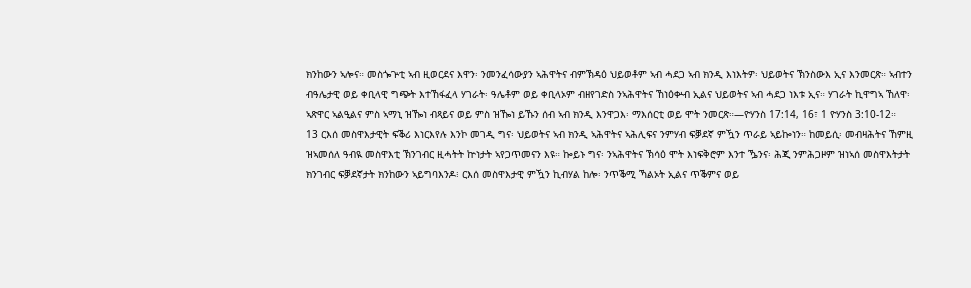ክንከውን ኣሎና። መስጐጕቲ ኣብ ዚወርደና እዋን፡ ንመንፈሳውያን ኣሕዋትና ብምኽዳዕ ህይወቶም ኣብ ሓደጋ ኣብ ክንዲ እነእትዎ፡ ህይወትና ኽንስውእ ኢና እንመርጽ። ኣብተን ብዓሌታዊ ወይ ቀቢላዊ ግጭት እተኸፋፈላ ሃገራት፡ ዓሌቶም ወይ ቀቢላኦም ብዘየገድስ ንኣሕዋትና ኸነዕቍብ ኢልና ህይወትና ኣብ ሓደጋ ነእቱ ኢና። ሃገራት ኪዋግኣ ኸለዋ፡ ኣጽዋር ኣልዒልና ምስ ኣማኒ ዝዀነ ብጻይና ወይ ምስ ዝዀነ ይኹን ሰብ ኣብ ክንዲ እንዋጋእ፡ ማእሰርቲ ወይ ሞት ንመርጽ።—ዮሃንስ 17:14, 16፣ 1 ዮሃንስ 3:10-12።
13 ርእሰ መስዋእታዊት ፍቕሪ እነርእየሉ እንኮ መገዲ ግና፡ ህይወትና ኣብ ክንዲ ኣሕዋትና ኣሕሊፍና ንምሃብ ፍቓደኛ ምዃን ጥራይ ኣይኰነን። ከመይሲ፡ መብዛሕትና ኸምዚ ዝኣመሰለ ዓብዪ መስዋእቲ ኽንገብር ዚሓትት ኵነታት ኣየጋጥመናን እዩ። ኰይኑ ግና፡ ንኣሕዋትና ኽሳዕ ሞት እነፍቅሮም እንተ ዄንና፡ ሕጂ ንምሕጋዞም ዝነኣሰ መስዋእትታት ክንገብር ፍቓደኛታት ክንከውን ኣይግባእንዶ፧ ርእሰ መስዋእታዊ ምዃን ኪብሃል ከሎ፡ ንጥቕሚ ኻልኦት ኢልና ጥቕምና ወይ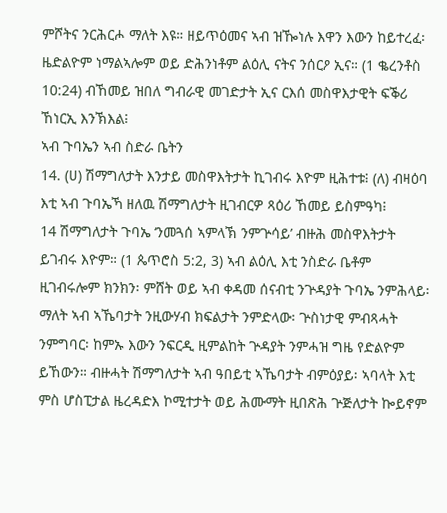ምሾትና ንርሕርሖ ማለት እዩ። ዘይጥዕመና ኣብ ዝዀነሉ እዋን እውን ከይተረፈ፡ ዜድልዮም ነማልኣሎም ወይ ድሕንነቶም ልዕሊ ናትና ንሰርዖ ኢና። (1 ቈረንቶስ 10:24) ብኸመይ ዝበለ ግብራዊ መገድታት ኢና ርእሰ መስዋእታዊት ፍቕሪ ኸነርኢ እንኽእል፧
ኣብ ጉባኤን ኣብ ስድራ ቤትን
14. (ሀ) ሽማግለታት እንታይ መስዋእትታት ኪገብሩ እዮም ዚሕተቱ፧ (ለ) ብዛዕባ እቲ ኣብ ጉባኤኻ ዘለዉ ሽማግለታት ዚገብርዎ ጻዕሪ ኸመይ ይስምዓካ፧
14 ሽማግለታት ጉባኤ ‘ንመጓሰ ኣምላኽ ንምጕሳይ’ ብዙሕ መስዋእትታት ይገብሩ እዮም። (1 ጴጥሮስ 5:2, 3) ኣብ ልዕሊ እቲ ንስድራ ቤቶም ዚገብሩሎም ክንክን፡ ምሸት ወይ ኣብ ቀዳመ ሰናብቲ ንጕዳያት ጉባኤ ንምሕላይ፡ ማለት ኣብ ኣኼባታት ንዚውሃብ ክፍልታት ንምድላው፡ ጕስነታዊ ምብጻሓት ንምግባር፡ ከምኡ እውን ንፍርዲ ዚምልከት ጕዳያት ንምሓዝ ግዜ የድልዮም ይኸውን። ብዙሓት ሽማግለታት ኣብ ዓበይቲ ኣኼባታት ብምዕያይ፡ ኣባላት እቲ ምስ ሆስፒታል ዜረዳድእ ኮሚተታት ወይ ሕሙማት ዚበጽሕ ጕጅለታት ኰይኖም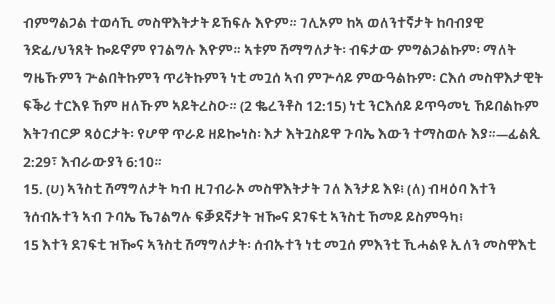ብምግልጋል ተወሳኺ መስዋእትታት ይኸፍሉ እዮም። ገሊኦም ከኣ ወለንተኛታት ከባብያዊ ንድፊ/ህንጸት ኰይኖም የገልግሉ እዮም። ኣቱም ሽማግለታት፡ ብፍታው ምግልጋልኩም፡ ማለት ግዜኹምን ጕልበትኩምን ጥሪትኩምን ነቲ መጓሰ ኣብ ምጕሳይ ምውዓልኩም፡ ርእሰ መስዋእታዊት ፍቕሪ ተርእዩ ኸም ዘለኹም ኣይትረስዑ። (2 ቈረንቶስ 12:15) ነቲ ንርእሰይ ይጥዓመኒ ኸይበልኩም እትገብርዎ ጻዕርታት፡ የሆዋ ጥራይ ዘይኰነስ፡ እታ እትጓስይዋ ጉባኤ እውን ተማስወሉ እያ።—ፊልጲ 2:29፣ እብራውያን 6:10።
15. (ሀ) ኣንስቲ ሽማግለታት ካብ ዚገብራኦ መስዋእትታት ገለ እንታይ እዩ፧ (ለ) ብዛዕባ እተን ንሰብኡተን ኣብ ጉባኤ ኼገልግሉ ፍቓደኛታት ዝዀና ደገፍቲ ኣንስቲ ኸመይ ይስምዓካ፧
15 እተን ደገፍቲ ዝዀና ኣንስቲ ሽማግለታት፡ ሰብኡተን ነቲ መጓሰ ምእንቲ ኺሓልዩ ኢለን መስዋእቲ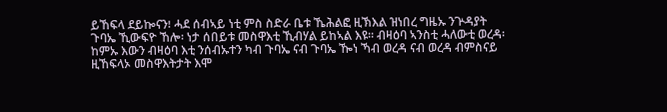ይኸፍላ ደይኰናን፧ ሓደ ሰብኣይ ነቲ ምስ ስድራ ቤቱ ኼሕልፎ ዚኽእል ዝነበረ ግዜኡ ንጕዳያት ጉባኤ ኺውፍዮ ኸሎ፡ ነታ ሰበይቱ መስዋእቲ ኺብሃል ይከኣል እዩ። ብዛዕባ ኣንስቲ ሓለውቲ ወረዳ፡ ከምኡ እውን ብዛዕባ እቲ ንሰብኡተን ካብ ጉባኤ ናብ ጉባኤ ዀነ ኻብ ወረዳ ናብ ወረዳ ብምስናይ ዚኸፍላኦ መስዋእትታት እሞ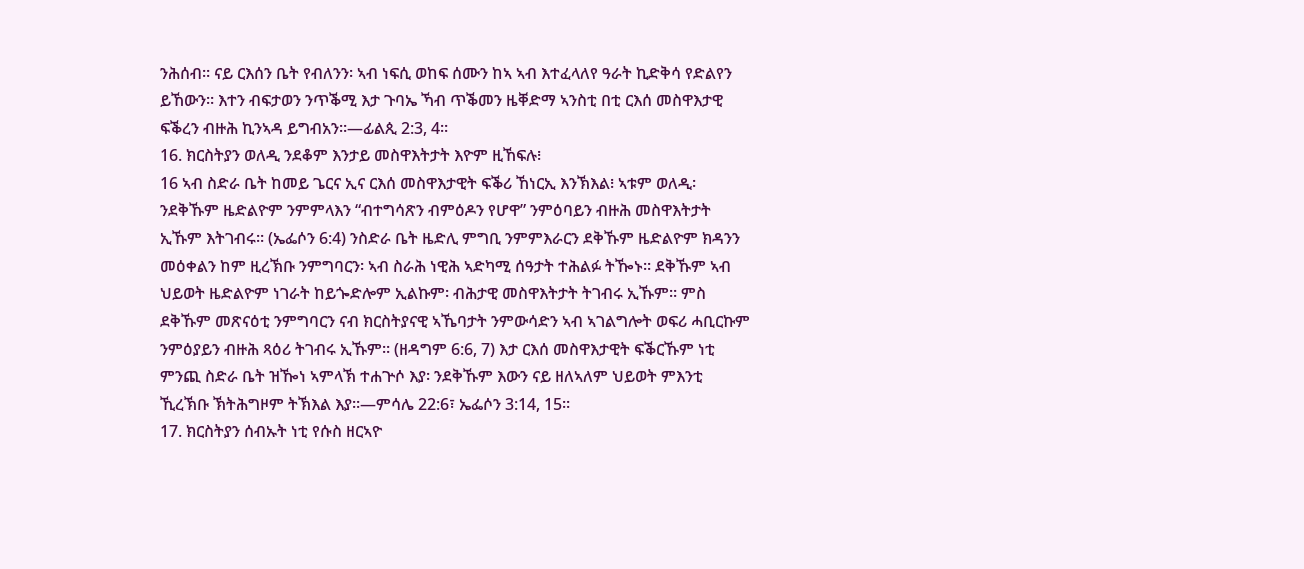ንሕሰብ። ናይ ርእሰን ቤት የብለንን፡ ኣብ ነፍሲ ወከፍ ሰሙን ከኣ ኣብ እተፈላለየ ዓራት ኪድቅሳ የድልየን ይኸውን። እተን ብፍታወን ንጥቕሚ እታ ጉባኤ ኻብ ጥቕመን ዜቐድማ ኣንስቲ በቲ ርእሰ መስዋእታዊ ፍቕረን ብዙሕ ኪንኣዳ ይግብአን።—ፊልጲ 2:3, 4።
16. ክርስትያን ወለዲ ንደቆም እንታይ መስዋእትታት እዮም ዚኸፍሉ፧
16 ኣብ ስድራ ቤት ከመይ ጌርና ኢና ርእሰ መስዋእታዊት ፍቕሪ ኸነርኢ እንኽእል፧ ኣቱም ወለዲ፡ ንደቅኹም ዜድልዮም ንምምላእን “ብተግሳጽን ብምዕዶን የሆዋ” ንምዕባይን ብዙሕ መስዋእትታት ኢኹም እትገብሩ። (ኤፌሶን 6:4) ንስድራ ቤት ዜድሊ ምግቢ ንምምእራርን ደቅኹም ዜድልዮም ክዳንን መዕቀልን ከም ዚረኽቡ ንምግባርን፡ ኣብ ስራሕ ነዊሕ ኣድካሚ ሰዓታት ተሕልፉ ትዀኑ። ደቅኹም ኣብ ህይወት ዜድልዮም ነገራት ከይጐድሎም ኢልኩም፡ ብሕታዊ መስዋእትታት ትገብሩ ኢኹም። ምስ ደቅኹም መጽናዕቲ ንምግባርን ናብ ክርስትያናዊ ኣኼባታት ንምውሳድን ኣብ ኣገልግሎት ወፍሪ ሓቢርኩም ንምዕያይን ብዙሕ ጻዕሪ ትገብሩ ኢኹም። (ዘዳግም 6:6, 7) እታ ርእሰ መስዋእታዊት ፍቕርኹም ነቲ ምንጪ ስድራ ቤት ዝዀነ ኣምላኽ ተሐጕሶ እያ፡ ንደቅኹም እውን ናይ ዘለኣለም ህይወት ምእንቲ ኺረኽቡ ኽትሕግዞም ትኽእል እያ።—ምሳሌ 22:6፣ ኤፌሶን 3:14, 15።
17. ክርስትያን ሰብኡት ነቲ የሱስ ዘርኣዮ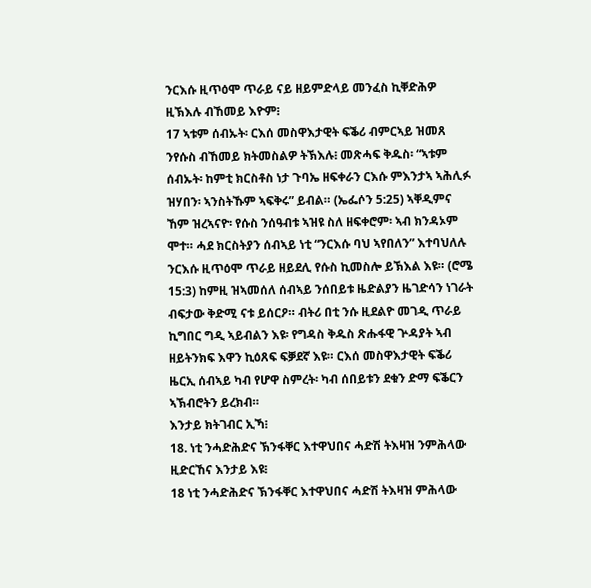ንርእሱ ዚጥዕሞ ጥራይ ናይ ዘይምድላይ መንፈስ ኪቐድሕዎ ዚኽእሉ ብኸመይ እዮም፧
17 ኣቱም ሰብኡት፡ ርእሰ መስዋእታዊት ፍቕሪ ብምርኣይ ዝመጸ ንየሱስ ብኸመይ ክትመስልዎ ትኽእሉ፧ መጽሓፍ ቅዱስ፡ “ኣቱም ሰብኡት፡ ከምቲ ክርስቶስ ነታ ጉባኤ ዘፍቀራን ርእሱ ምእንታኣ ኣሕሊፉ ዝሃበን፡ ኣንስትኹም ኣፍቅሩ” ይብል። (ኤፌሶን 5:25) ኣቐዲምና ኸም ዝረኣናዮ፡ የሱስ ንሰዓብቱ ኣዝዩ ስለ ዘፍቀሮም፡ ኣብ ክንዳኦም ሞተ። ሓደ ክርስትያን ሰብኣይ ነቲ “ንርእሱ ባህ ኣየበለን” እተባህለሉ ንርእሱ ዚጥዕሞ ጥራይ ዘይደሊ የሱስ ኪመስሎ ይኽእል እዩ። (ሮሜ 15:3) ከምዚ ዝኣመሰለ ሰብኣይ ንሰበይቱ ዜድልያን ዜገድሳን ነገራት ብፍታው ቅድሚ ናቱ ይሰርዖ። ብትሪ በቲ ንሱ ዚደልዮ መገዲ ጥራይ ኪግበር ግዲ ኣይብልን እዩ፡ የግዳስ ቅዱስ ጽሑፋዊ ጕዳያት ኣብ ዘይትንክፍ እዋን ኪዕጸፍ ፍቓደኛ እዩ። ርእሰ መስዋእታዊት ፍቕሪ ዜርኢ ሰብኣይ ካብ የሆዋ ስምረት፡ ካብ ሰበይቱን ደቁን ድማ ፍቕርን ኣኽብሮትን ይረክብ።
እንታይ ክትገብር ኢኻ፧
18. ነቲ ንሓድሕድና ኽንፋቐር እተዋህበና ሓድሽ ትእዛዝ ንምሕላው ዚድርኸና እንታይ እዩ፧
18 ነቲ ንሓድሕድና ኽንፋቐር እተዋህበና ሓድሽ ትእዛዝ ምሕላው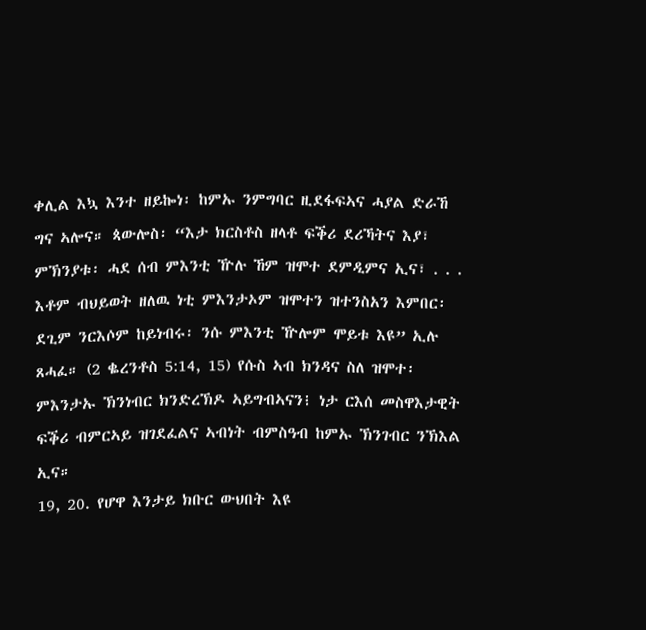ቀሊል እኳ እንተ ዘይኰነ፡ ከምኡ ንምግባር ዚደፋፍኣና ሓያል ድራኸ ግና ኣሎና። ጳውሎስ፡ “እታ ክርስቶስ ዘላቶ ፍቕሪ ደሪኻትና እያ፣ ምኽንያቱ፡ ሓደ ሰብ ምእንቲ ዅሉ ኸም ዝሞተ ደምዲምና ኢና፣ . . . እቶም ብህይወት ዘለዉ ነቲ ምእንታኦም ዝሞተን ዝተንስአን እምበር፡ ደጊም ንርእሶም ከይነብሩ፡ ንሱ ምእንቲ ዅሎም ሞይቱ እዩ” ኢሉ ጸሓፈ። (2 ቈረንቶስ 5:14, 15) የሱስ ኣብ ክንዳና ስለ ዝሞተ፡ ምእንታኡ ኽንነብር ክንድረኽዶ ኣይግብኣናን፧ ነታ ርእሰ መስዋእታዊት ፍቕሪ ብምርኣይ ዝገደፈልና ኣብነት ብምስዓብ ከምኡ ኽንገብር ንኽእል ኢና።
19, 20. የሆዋ እንታይ ክቡር ውህበት እዩ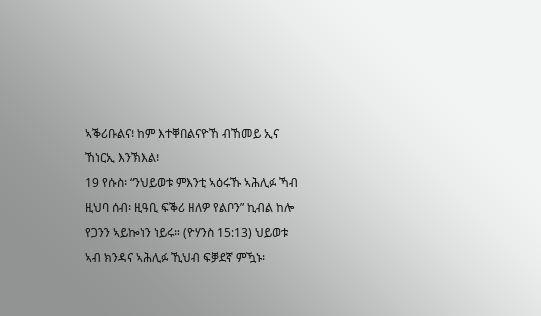ኣቕሪቡልና፧ ከም እተቐበልናዮኸ ብኸመይ ኢና ኸነርኢ እንኽእል፧
19 የሱስ፡ “ንህይወቱ ምእንቲ ኣዕሩኹ ኣሕሊፉ ኻብ ዚህባ ሰብ፡ ዚዓቢ ፍቕሪ ዘለዎ የልቦን” ኪብል ከሎ የጋንን ኣይኰነን ነይሩ። (ዮሃንስ 15:13) ህይወቱ ኣብ ክንዳና ኣሕሊፉ ኺህብ ፍቓደኛ ምዃኑ፡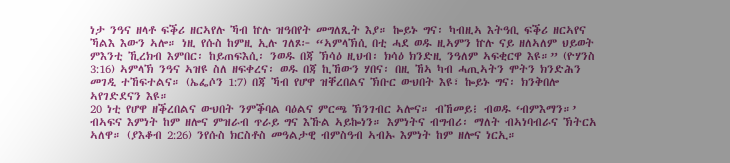ነታ ንዓና ዘላቶ ፍቕሪ ዘርኣየሉ ኻብ ኵሉ ዝዓበየት መግለጺት እያ። ኰይኑ ግና፡ ካብዚኣ እትዓቢ ፍቕሪ ዘርኣየና ኻልእ እውን ኣሎ። ነዚ የሱስ ከምዚ ኢሉ ገለጾ፦ “ኣምላኽሲ በቲ ሓደ ወዱ ዚኣምን ኵሉ ናይ ዘለኣለም ህይወት ምእንቲ ኺረክብ እምበር፡ ከይጠፍእሲ፡ ንወዱ በጃ ኽሳዕ ዚህብ፡ ክሳዕ ክንድዚ ንዓለም ኣፍቂርዋ እዩ።” (ዮሃንስ 3:16) ኣምላኽ ንዓና ኣዝዩ ስለ ዘፍቀረና፡ ወዱ በጃ ኪኸውን ሃበና፡ በዚ ኸኣ ካብ ሓጢኣትን ሞትን ክንድሕን መገዲ ተኸፍተልና። (ኤፌሶን 1:7) በጃ ኻብ የሆዋ ዝቐረበልና ኽቡር ውህበት እዩ፣ ኰይኑ ግና፡ ክንቅበሎ ኣየገድደናን እዩ።
20 ነቲ የሆዋ ዘቕረበልና ውህበት ንምቕባል ባዕልና ምርጫ ኽንገብር ኣሎና። ብኸመይ፧ ብወዱ ‘ብምእማን።’ ብኣፍና እምነት ከም ዘሎና ምዝራብ ጥራይ ግና እኹል ኣይኰነን። እምነትና ብግብሪ፡ ማለት ብኣነባብራና ኽትርአ ኣለዋ። (ያእቆብ 2:26) ንየሱስ ክርስቶስ መዓልታዊ ብምስዓብ ኣብኡ እምነት ከም ዘሎና ነርኢ።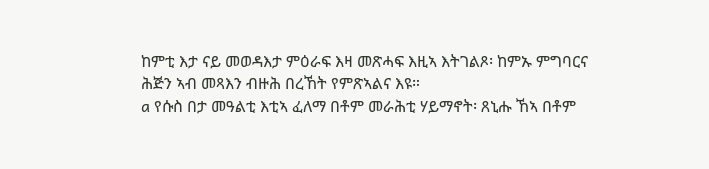ከምቲ እታ ናይ መወዳእታ ምዕራፍ እዛ መጽሓፍ እዚኣ እትገልጾ፡ ከምኡ ምግባርና ሕጅን ኣብ መጻእን ብዙሕ በረኸት የምጽኣልና እዩ።
a የሱስ በታ መዓልቲ እቲኣ ፈለማ በቶም መራሕቲ ሃይማኖት፡ ጸኒሑ ኸኣ በቶም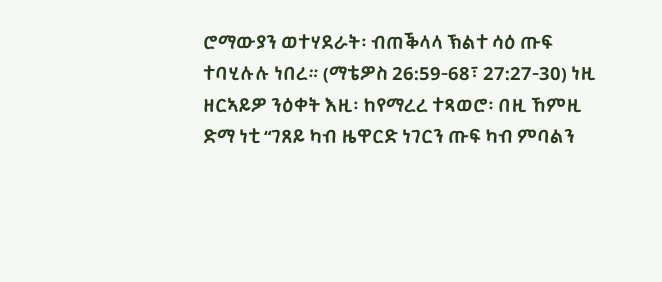ሮማውያን ወተሃደራት፡ ብጠቕላላ ኽልተ ሳዕ ጡፍ ተባሂሉሉ ነበረ። (ማቴዎስ 26:59-68፣ 27:27-30) ነዚ ዘርኣይዎ ንዕቀት እዚ፡ ከየማረረ ተጻወሮ፡ በዚ ኸምዚ ድማ ነቲ “ገጸይ ካብ ዜዋርድ ነገርን ጡፍ ካብ ምባልን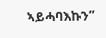ኣይሓባእኩን”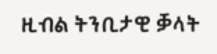ዚብል ትንቢታዊ ቓላት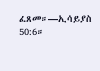ፈጸመ።—ኢሳይያስ 50:6።